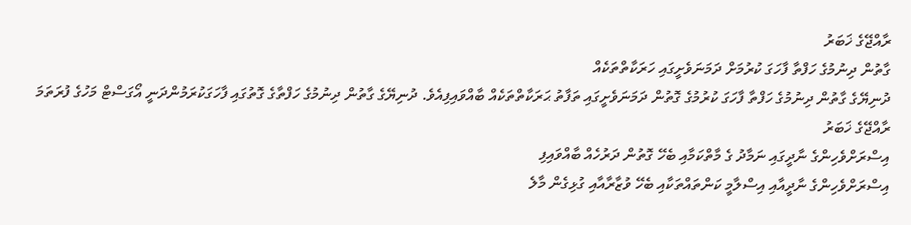ރާއްޖޭގެ ޚަބަރު
ގާތުން ދިނުމުގެ ހަފްތާ ފާހަގަ ކުރުމަށް ދަމަނަވެށީގައި ހަރަކާތްތަކެއް
ދުނިޔޭގެ ގާތުން ދިނުމުގެ ހަފްތާ ފާހަގަ ކުރުމުގެ ގޮތުން ދަމަނަވެށީގައި ތަފާތު ޙަރަކާތްތަކެއް ބާއްވައިފިއެވެ. ދުނިޔޭގެ ގާތުން ދިނުމުގެ ހަފްތާގެ ގޮތުގައި ފާހަގަކުރަމުންދަނީ އޯގަސްޓް މަހުގެ ފުރަތަމަ
ރާއްޖޭގެ ޚަބަރު
އިސްރަށްވެހިންގެ ނާދީގައި ނަމާދު ގެ މާތްކަމާއި ބެހޭ ގޮތުން ދަރުހެއް ބާއްވައިފި
އިސްރަށްވެހިންގެ ނާދީއާއި އިސްލާމީ ކަންތައްތަކާއި ބެހޭ ވުޒާރާއާއި ގުޅިގެން މާލެ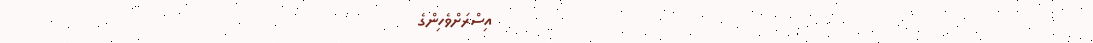އިސްރަށްވެހިންގެ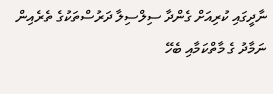ނާދީގައި ކުރިއަށް ގެންދާ ސިލްސިލާ ދަރުސްތަކުގެ ތެރެއިން ނަމާދު ގެ މާތްކަމާއި ބެހޭ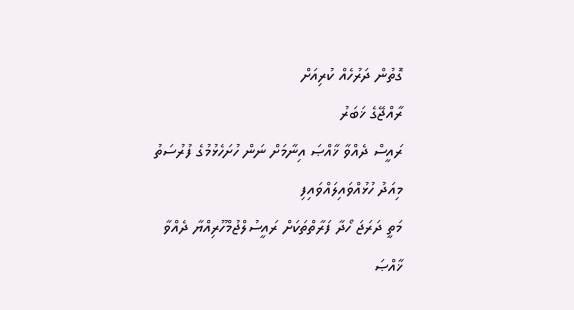ގޮތުން ދަރުހެއް ކުރިއަށް
ރާއްޖޭގެ ޚަބަރު
ރައީސް ދެއްވާ ޚާއްޞަ އިނާމަށް ނަން ހުށަހެޅުމުގެ ފުރުސަތު މިއަދު ހުޅުއްވައިލައްވައިފި
މަތީ ދަރަޖަ ހޯދާ ފަރާތްތަކަށް ރައީސުލްޖުމްހޫރިއްޔާ ދެއްވާ ޚާއްޞަ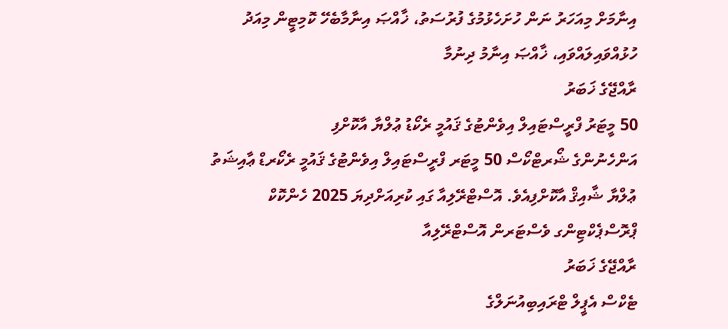އިނާމަށް މިއަހަރު ނަން ހުށަހެޅުމުގެ ފުރުސަތު، ޚާއްޞަ އިނާމާބެހޭ ކޮމިޓީން މިއަދު ހުޅުއްވައިލައްވައި، ޚާއްޞަ އިނާމު ދިނުމާ
ރާއްޖޭގެ ޚަބަރު
50 މީޓަރު ފްރީސްޓައިލް އިވެންޓުގެ ޤައުމީ ރެކޯޑު ޢުލްޔާ އާކޮށްފި
އަންހެނުންގެ ޝޯރޓްކޯސް 50 މީޓަރ ފްރީސްޓައިލް އިވެންޓުގެ ޤައުމީ ރެކޯރޑް ޢާއިޝަތު ޢުލްޔާ ޝާއިޤް އާކޮށްފިއެވެ. އޮސްޓްރޭލިއާ ގައި ކުރިއަށްދިޔަ 2025 ހެންކޮކް ޕްރޮސްޕެކްޓިންގ ވެސްޓަރން އޮސްޓްރޭލިއާ
ރާއްޖޭގެ ޚަބަރު
ޓެކްސް އެޕީލް ޓްރައިބިއުނަލްގެ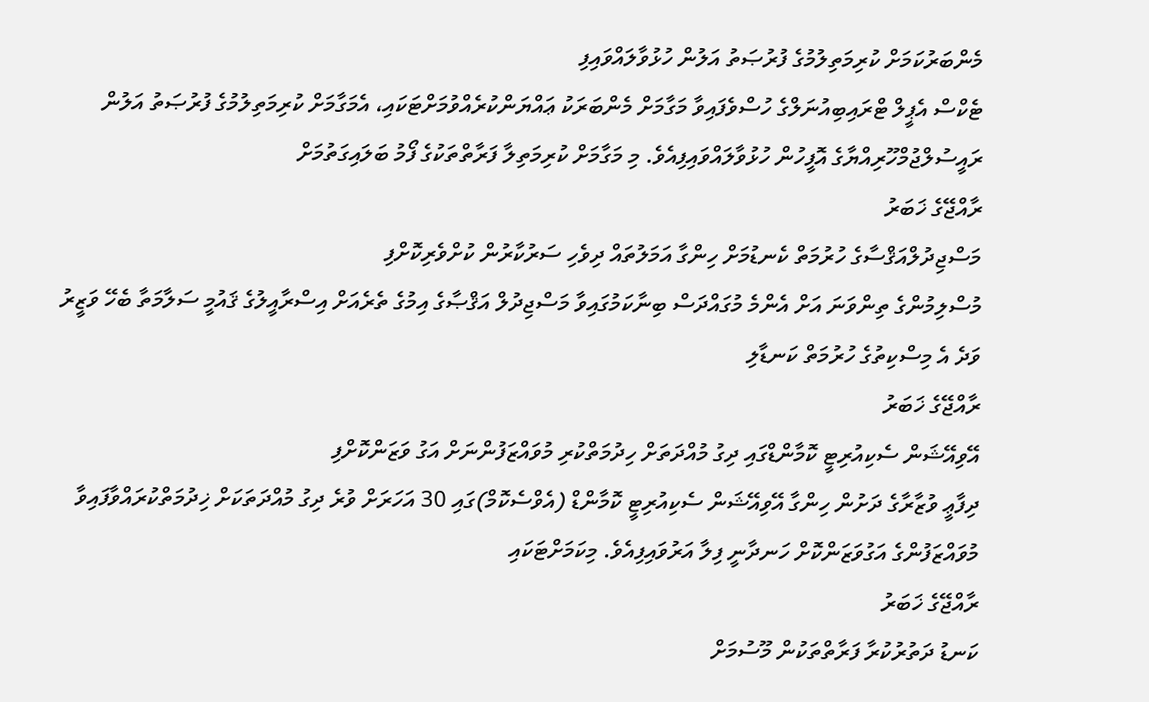މެންބަރުކަމަށް ކުރިމަތިލުމުގެ ފުރުޞަތު އަލުން ހުޅުވާލައްވައިފި
ޓެކްސް އެޕީލް ޓްރައިބިއުނަލްގެ ހުސްވެފައިވާ މަގާމަށް މެންބަރަކު ޢައްޔަންކުރެއްވުމަށްޓަކައި، އެމަގާމަށް ކުރިމަތިލުމުގެ ފުރުޞަތު އަލުން ރައީސުލްޖުމްހޫރިއްޔާގެ އޮފީހުން ހުޅުވާލައްވައިފިއެވެ. މި މަގާމަށް ކުރިމަތިލާ ފަރާތްތަކުގެ ފޯމު ބަލައިގަތުމަށް
ރާއްޖޭގެ ޚަބަރު
މަސްޖިދުލްއަޤްސާގެ ހުރުމަތް ކެނޑުމަށް ހިންގާ އަމަލުތައް ދިވެހި ސަރުކާރުން ކުށްވެރިކޮށްފި
މުސްލިމުންގެ ތިންވަނަ އަށް އެންމެ މުގައްދަސް ބިނާކަމުގައިވާ މަސްޖިދުލް އަޤްޞާގެ އިމުގެ ތެރެއަށް އިސްރާއީލުގެ ޤައުމީ ސަލާމަތާ ބެހޭ ވަޒީރު ވަދެ އެ މިސްކިތުގެ ހުރުމަތް ކަނޑާލި
ރާއްޖޭގެ ޚަބަރު
އޭވިއޭޝަން ސެކިއުރިޓީ ކޮމާންޑްގައި ދިގު މުއްދަތަށް ހިދުމަތްކުރި މުވައްޒަފުންނަށް އަގު ވަޒަންކޮށްފި
ދިފާޢީ ވުޒާރާގެ ދަށުން ހިންގާ އޭވިއޭޝަން ސެކިއުރިޓީ ކޮމާންޑް (އެވްސެކޮމް)ގައި 30 އަހަރަށް ވުރެ ދިގު މުއްދަތަކަށް ޚިދުމަތްކުރައްވާފައިވާ މުވައްޒަފުންގެ އަގުވަޒަންކޮށް ހަނދާނީ ފިލާ އަރުވައިފިއެވެ. މިކަމަށްޓަކައި
ރާއްޖޭގެ ޚަބަރު
ކަނޑު ދަތުރުކުރާ ފަރާތްތަކުން މޫސުމަށް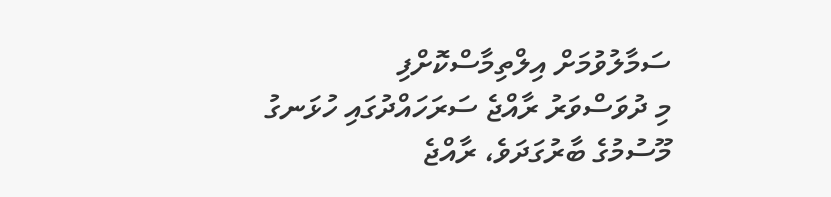ސަމާލުވުމަށް އިލްތިމާސްކޮށްފި
މި ދުވަސްވަރު ރާއްޖެ ސަރަހައްދުގައި ހުޅަނގު މޫސުމުގެ ބާރުގަދަވެ، ރާއްޖެ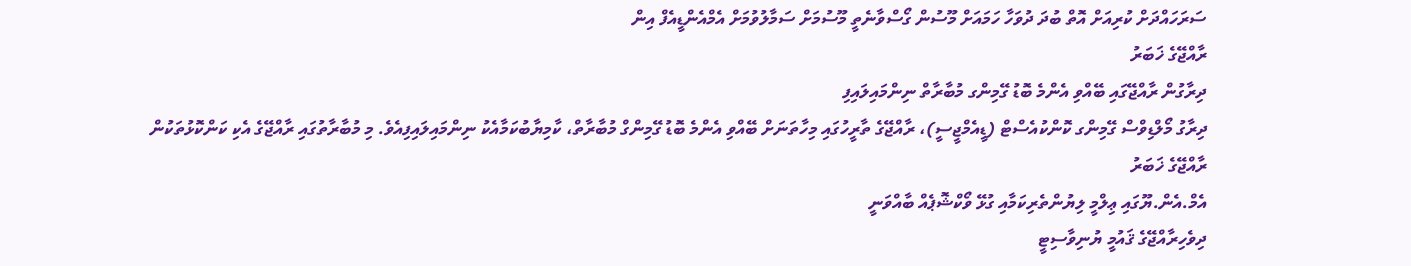ސަރަހައްދަށް ކުރިއަށް އޮތް ބުދަ ދުވަހާ ހަމައަށް މޫސުން ގޯސްވާނެތީ މޫސުމަށް ސަމާލުވުމަށް އެމްއެންޑީއެފް އިން
ރާއްޖޭގެ ޚަބަރު
ދިރާގުން ރާއްޖޭގައި ބޭއްވި އެންމެ ބޮޑު ގޭމިންގ މުބާރާތް ނިންމައިލައިފި
ދިރާގު މޯލްޑިވްސް ގޭމިންގ ކޮންކުއެސްޓް (ޑީއެމްޖީސީ)، ރާއްޖޭގެ ތާރީހުގައި މިހާތަނަށް ބޭއްވި އެންމެ ބޮޑު ގޭމިންގް މުބާރާތް، ކާމިޔާބުކަމާއެކު ނިންމައިލައިފިއެވެ. މި މުބާރާތުގައި ރާއްޖޭގެ އެކި ކަންކޮޅުތަކުން
ރާއްޖޭގެ ޚަބަރު
އެމް.އެން.ޔޫގައި ޢިލްމީ ލިޔުންތެރިކަމާއި ގުޅޭ ވޯކްޝޮޕެއް ބާއްވަނީ
ދިވެހިރާއްޖޭގެ ޤައުމީ ޔުނިވާސިޓީ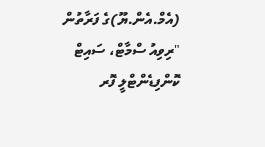(އެމް.އެން.ޔޫ)ގެ ފަރާތުން "ރިވިއު ސްމާޓް، ސައިޓް ކޮންފިޑެންޓްލީ ފޮރ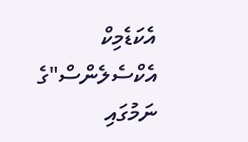އެކަޑެމިކް އެކްސެލެންސް"ގެ ނަމުގައި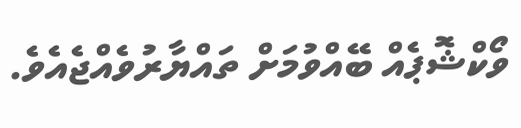ވޯކްޝޮޕެއް ބޭއްވުމަށް ތައްޔާރުވެއްޖެއެވެ.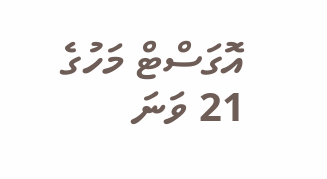އޮގަސްޓް މަހުގެ 21 ވަނަ